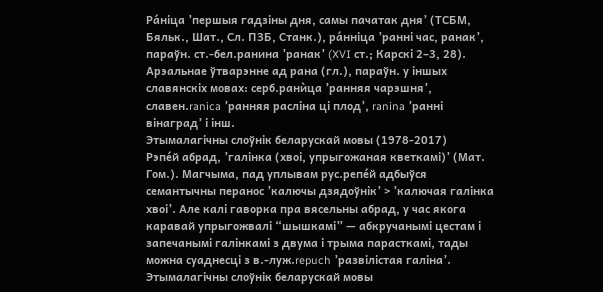Ра́ніца ’першыя гадзіны дня, самы пачатак дня’ (ТСБМ, Бяльк., Шат., Сл. ПЗБ, Станк.), ра́нніца ’ранні час, ранак’, параўн. ст.-бел.ранина ’ранак’ (XVI ст.; Карскі 2–3, 28). Арэальнае ўтварэнне ад рана (гл.), параўн. у іншых славянскіх мовах: серб.ранѝца ’ранняя чарэшня’, славен.ranica ’ранняя расліна ці плод’, ranina ’ранні вінаград’ і інш.
Этымалагічны слоўнік беларускай мовы (1978-2017)
Рэпе́й абрад, ’галінка (хвоі, упрыгожаная кветкамі)’ (Мат. Гом.). Магчыма, пад уплывам рус.репе́й адбыўся семантычны перанос ’калючы дзядоўнік’ > ’калючая галінка хвоі’. Але калі гаворка пра вясельны абрад, у час якога каравай упрыгожвалі “шышкамі” — абкручанымі цестам і запечанымі галінкамі з двума і трыма парасткамі, тады можна суаднесці з в.-луж.repuch ’развілістая галіна’.
Этымалагічны слоўнік беларускай мовы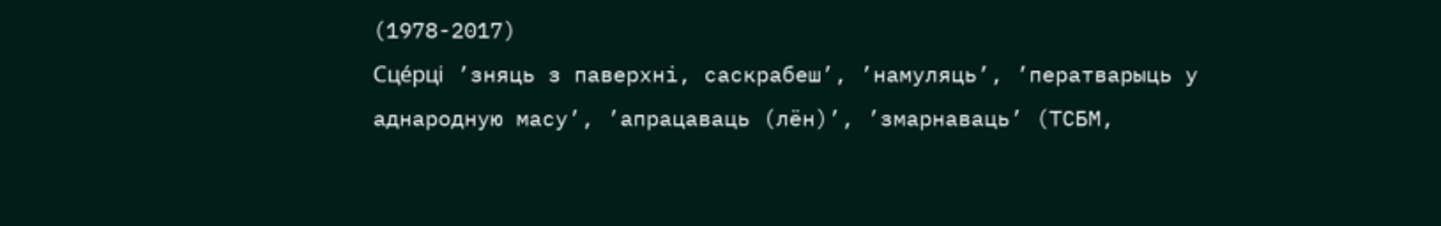(1978-2017)
Сце́рці ’зняць з паверхні, саскрабеш’, ’намуляць’, ’ператварыць у аднародную масу’, ’апрацаваць (лён)’, ’змарнаваць’ (ТСБМ,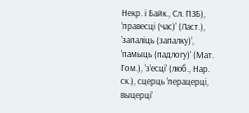Некр. і Байк., Сл. ПЗБ), ’правесці (час)’ (Ласт.), ’запаліць (запалку)’, ’памыць (падлогу)’ (Мат. Гом.), ’з’есці’ (люб., Нар. ск.), сцерць ’перацерці, выцерці’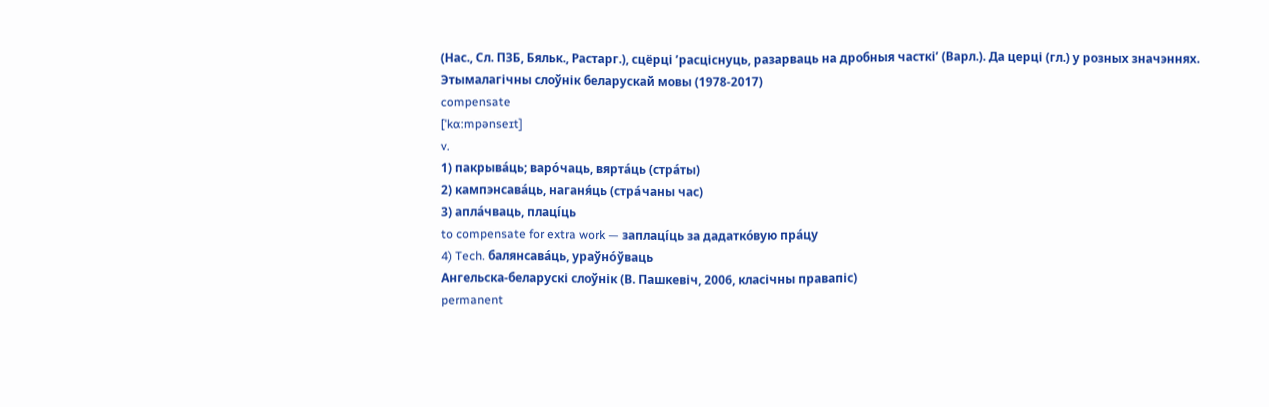(Нас., Сл. ПЗБ, Бяльк., Растарг.), сцёрці ’расціснуць, разарваць на дробныя часткі’ (Варл.). Да церці (гл.) у розных значэннях.
Этымалагічны слоўнік беларускай мовы (1978-2017)
compensate
[ˈkɑ:mpənseɪt]
v.
1) пакрыва́ць; варо́чаць, вярта́ць (стра́ты)
2) кампэнсава́ць, наганя́ць (стра́чаны час)
3) апла́чваць, плаці́ць
to compensate for extra work — заплаці́ць за дадатко́вую пра́цу
4) Tech. балянсава́ць, ураўно́ўваць
Ангельска-беларускі слоўнік (В. Пашкевіч, 2006, класічны правапіс)
permanent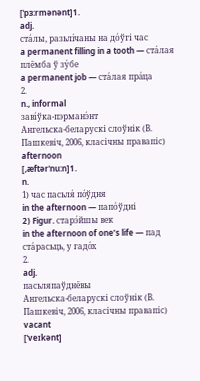[ˈpɜ:rmənənt]1.
adj.
ста́лы, разьлі́чаны на до́ўгі час
a permanent filling in a tooth — ста́лая плёмба ў зу́бе
a permanent job — ста́лая пра́ца
2.
n., informal
заві́ўка-пэрманэ́нт
Ангельска-беларускі слоўнік (В. Пашкевіч, 2006, класічны правапіс)
afternoon
[,æftərˈnu:n]1.
n.
1) час пасьля́ по́ўдня
in the afternoon — папо́ўдні
2) Figur. старэ́йшы век
in the afternoon of one’s life — пад ста́расьць, у гадо́х
2.
adj.
пасьляпаўднёвы
Ангельска-беларускі слоўнік (В. Пашкевіч, 2006, класічны правапіс)
vacant
[ˈveɪkənt]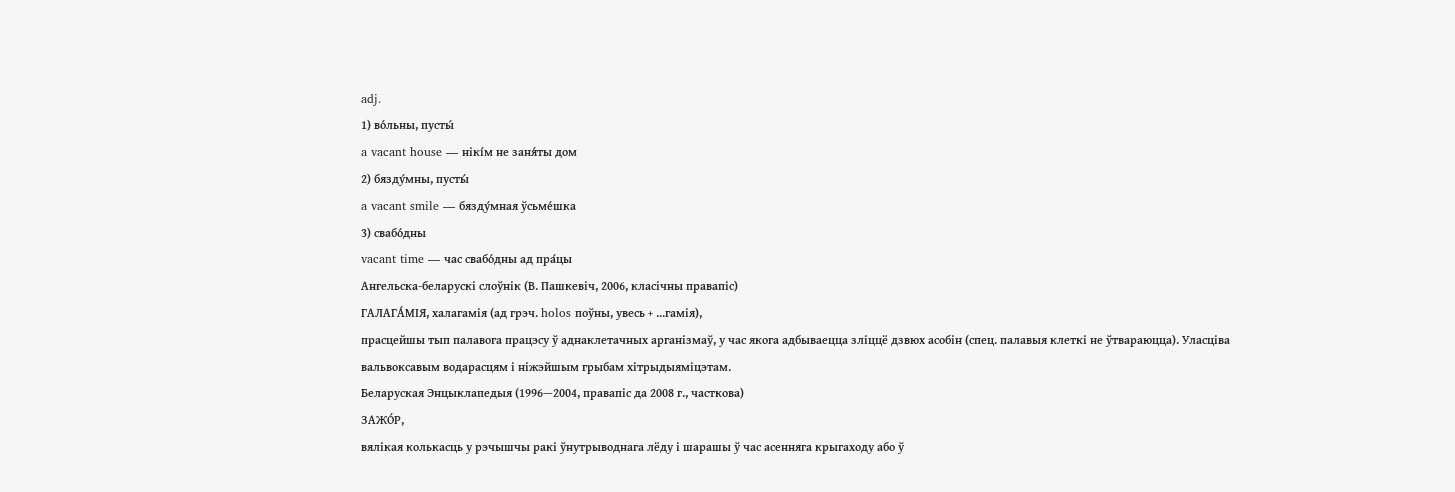adj.
1) во́льны, пусты́
a vacant house — нікі́м не заня́ты дом
2) бязду́мны, пусты́
a vacant smile — бязду́мная ўсьме́шка
3) свабо́дны
vacant time — час свабо́дны ад пра́цы
Ангельска-беларускі слоўнік (В. Пашкевіч, 2006, класічны правапіс)
ГАЛАГА́МІЯ, халагамія (ад грэч. holos поўны, увесь + ...гамія),
прасцейшы тып палавога працэсу ў аднаклетачных арганізмаў, у час якога адбываецца зліццё дзвюх асобін (спец. палавыя клеткі не ўтвараюцца). Уласціва вальвоксавым водарасцям і ніжэйшым грыбам хітрыдыяміцэтам.
Беларуская Энцыклапедыя (1996—2004, правапіс да 2008 г., часткова)
ЗАЖО́Р,
вялікая колькасць у рэчышчы ракі ўнутрыводнага лёду і шарашы ў час асенняга крыгаходу або ў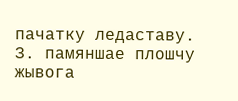пачатку ледаставу. З. памяншае плошчу жывога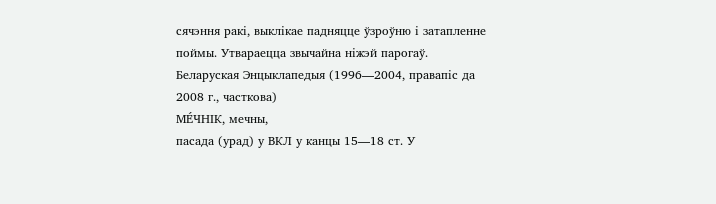сячэння ракі, выклікае падняцце ўзроўню і затапленне поймы. Утвараецца звычайна ніжэй парогаў.
Беларуская Энцыклапедыя (1996—2004, правапіс да 2008 г., часткова)
МЕ́ЧНІК, мечны,
пасада (урад) у ВКЛ у канцы 15—18 ст. У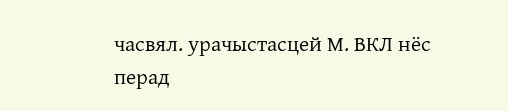часвял. урачыстасцей М. ВКЛ нёс перад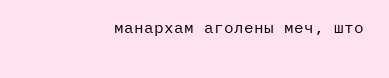манархам аголены меч, што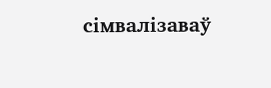сімвалізаваў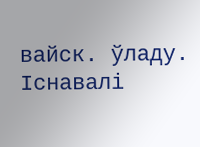вайск. ўладу. Існавалі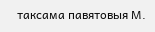таксама павятовыя М.